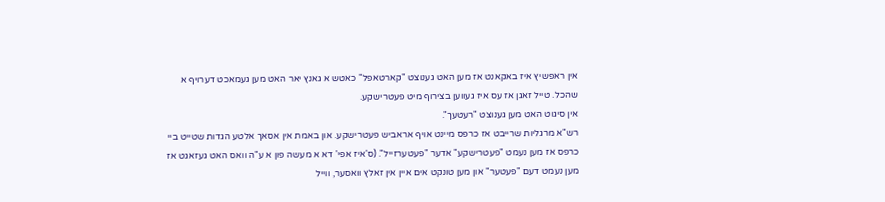אין ראפשיץ איז באקאנט אז מען האט גענוצט "קארטאפל" כאטש א גאנץ יאר האט מען געמאכט דערויף א שהכל. טייל זאגן אז עס איז געווען בצירוף מיט פעטרישקע.
אין סיגוט האט מען גענוצט "רעטעך".
רש"א מרגליות שרייבט אז כרפס מיינט אויף אראביש פעטרישקע. און באמת אין אסאך אלטע הגדות שטייט ביי כרפס אז מען נעמט "פעטרישקע" אדער "פעטערזייל". (ס'איז אפי' דא א מעשה פון א ע"ה וואס האט געזאגט אז מען נעמט דעם "פעטער" און מען טונקט אים איין אין זאלץ וואסער, ווייל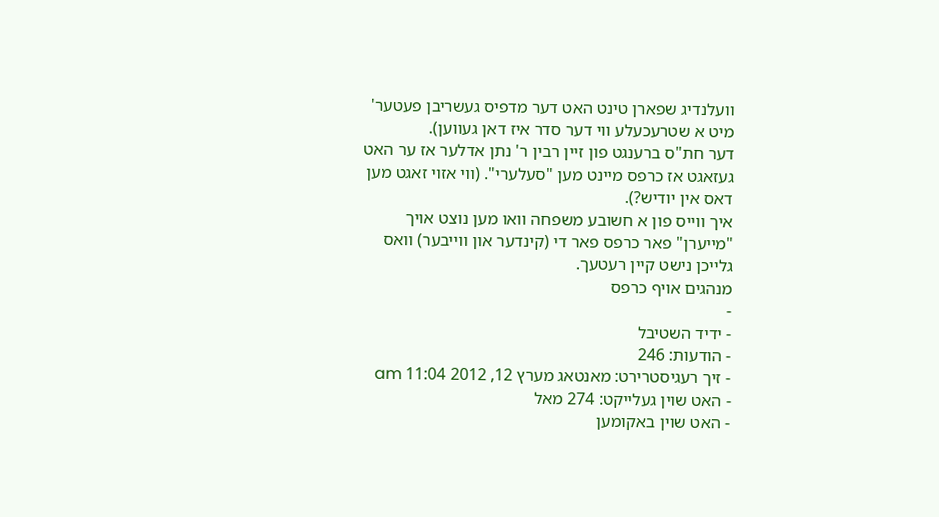וועלנדיג שפארן טינט האט דער מדפיס געשריבן פעטער' מיט א שטרעכעלע ווי דער סדר איז דאן געווען).
דער חת"ס ברענגט פון זיין רבין ר' נתן אדלער אז ער האט געזאגט אז כרפס מיינט מען "סעלערי". (ווי אזוי זאגט מען דאס אין יודיש?).
איך ווייס פון א חשובע משפחה וואו מען נוצט אויך "מייערן" פאר כרפס פאר די (קינדער און ווייבער) וואס גלייכן נישט קיין רעטעך.
מנהגים אויף כרפס
-
- ידיד השטיבל
- הודעות: 246
- זיך רעגיסטרירט: מאנטאג מערץ 12, 2012 11:04 am
- האט שוין געלייקט: 274 מאל
- האט שוין באקומען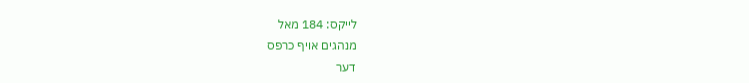לייקס: 184 מאל
מנהגים אויף כרפס
דער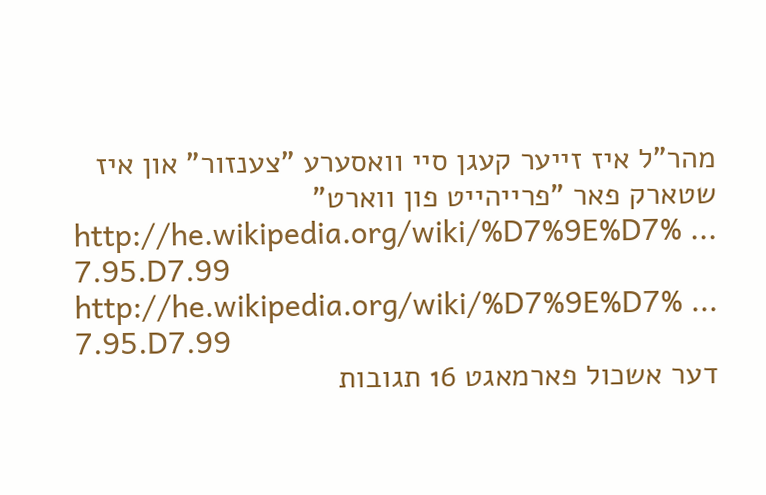מהר"ל איז זייער קעגן סיי וואסערע "צענזור" און איז שטארק פאר "פרייהייט פון ווארט"
http://he.wikipedia.org/wiki/%D7%9E%D7% ... 7.95.D7.99
http://he.wikipedia.org/wiki/%D7%9E%D7% ... 7.95.D7.99
דער אשכול פארמאגט 16 תגובות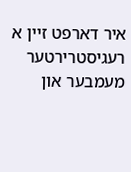איר דארפט זיין א רעגיסטרירטער מעמבער און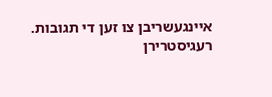איינגעשריבן צו זען די תגובות.
רעגיסטרירן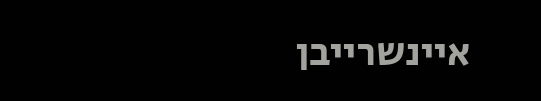איינשרייבן